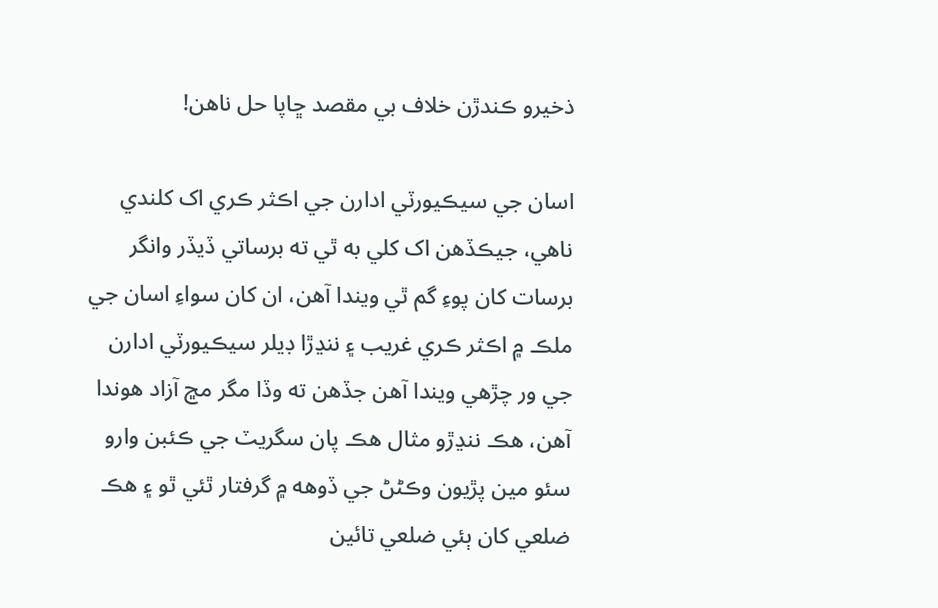ذخيرو ڪندڙن خلاف بي مقصد ڇاپا حل ناهن!

اسان جي سيڪيورٽي ادارن جي اڪثر ڪري اک کلندي ناهي، جيڪڏهن اک کلي به ٿي ته برساتي ڏيڏر وانگر برسات کان پوءِ گم ٿي ويندا آهن، ان کان سواءِ اسان جي ملڪ ۾ اڪثر ڪري غريب ۽ ننڍڙا ڊيلر سيڪيورٽي ادارن جي ور چڙهي ويندا آهن جڏهن ته وڏا مگر مڇ آزاد هوندا آهن، هڪ ننڍڙو مثال هڪ پان سگريٽ جي ڪئبن وارو سئو مين پڙيون وڪڻڻ جي ڏوهه ۾ گرفتار ٿئي ٿو ۽ هڪ ضلعي کان ٻئي ضلعي تائين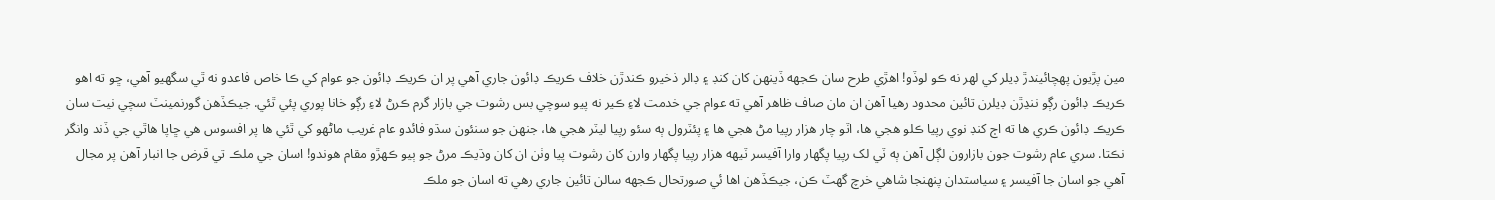مين پڙيون پهچائيندڙ ڊيلر کي لهر نه ڪو لوڏو! اهڙي طرح سان ڪجھه ڏينهن کان کنڊ ۽ ڊالر ذخيرو ڪندڙن خلاف ڪريڪ ڊائون جاري آهي پر ان ڪريڪ ڊائون جو عوام کي ڪا خاص فاعدو نه ٿي سگهيو آهي، ڇو ته اهو ڪريڪ ڊائون رڳو ننڍڙن ڊيلرن تائين محدود رهيا آهن ان مان صاف ظاهر آهي ته عوام جي خدمت لاءِ ڪير نه پيو سوچي بس رشوت جي بازار گرم ڪرڻ لاءِ رڳو خانا پوري پئي ٿئي. جيڪڏهن گورنمينٽ سچي نيت سان ڪريڪ ڊائون ڪري ها ته اڄ کنڊ نوي رپيا ڪلو هجي ها، اٽو چار هزار رپيا مڻ هجي ها ۽ پئٽرول ٻه سئو رپيا ليٽر هجي ها، جنهن جو سنئون سڌو فائدو عام غريب ماڻهو کي ٿئي ها پر افسوس هي ڇاپا هاٿي جي ڏند وانگر نڪتا. سري عام رشوت جون بازارون لڳل آهن ٻه ٽي لک رپيا پگهار وارا آفيسر ٽيهه هزار رپيا پگهار وارن کان رشوت پيا وٺن ان کان وڌيڪ مرڻ جو ٻيو ڪهڙو مقام هوندو! اسان جي ملڪ تي قرض جا انبار آهن پر مجال آهي جو اسان جا آفيسر ۽ سياستدان پنهنجا شاهي خرچ گهٽ ڪن، جيڪڏهن اها ئي صورتحال ڪجھه سالن تائين جاري رهي ته اسان جو ملڪ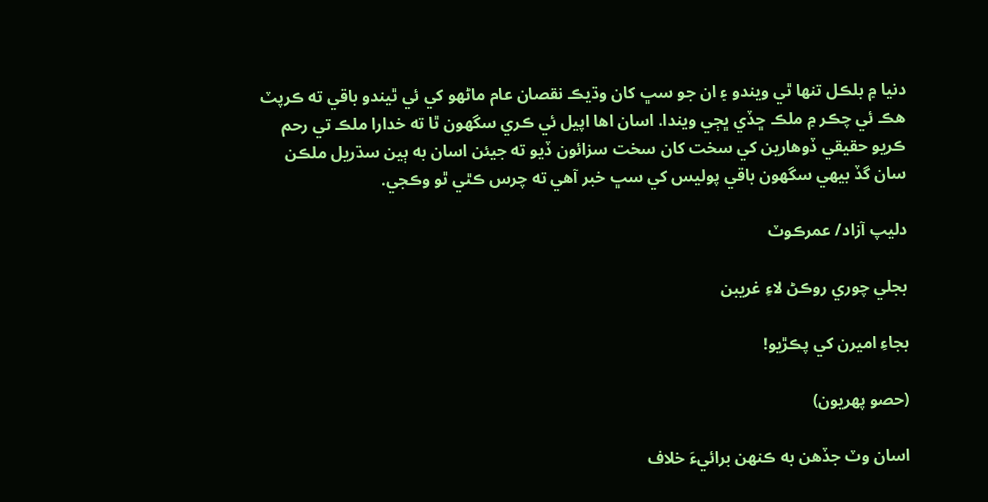دنيا ۾ بلڪل تنها ٿي ويندو ۽ ان جو سڀ کان وڌيڪ نقصان عام ماڻهو کي ئي ٿيندو باقي ته ڪرپٽ هڪ ئي چڪر ۾ ملڪ ڇڏي ڀڄي ويندا. اسان اها اپيل ئي ڪري سگهون ٿا ته خدارا ملڪ تي رحم ڪريو حقيقي ڏوهارين کي سخت کان سخت سزائون ڏيو ته جيئن اسان به ٻين سڌريل ملڪن سان گڏ بيهي سگهون باقي پوليس کي سڀ خبر آهي ته چرس ڪٿي ٿو وڪجي.

دليپ آزاد/ عمرڪوٽ

بجلي چوري روڪڻ لاءِ غريبن

بجاءِ اميرن کي پڪڙيو!

(حصو پهريون)

اسان وٽ جڏهن به ڪنهن برائيءَ خلاف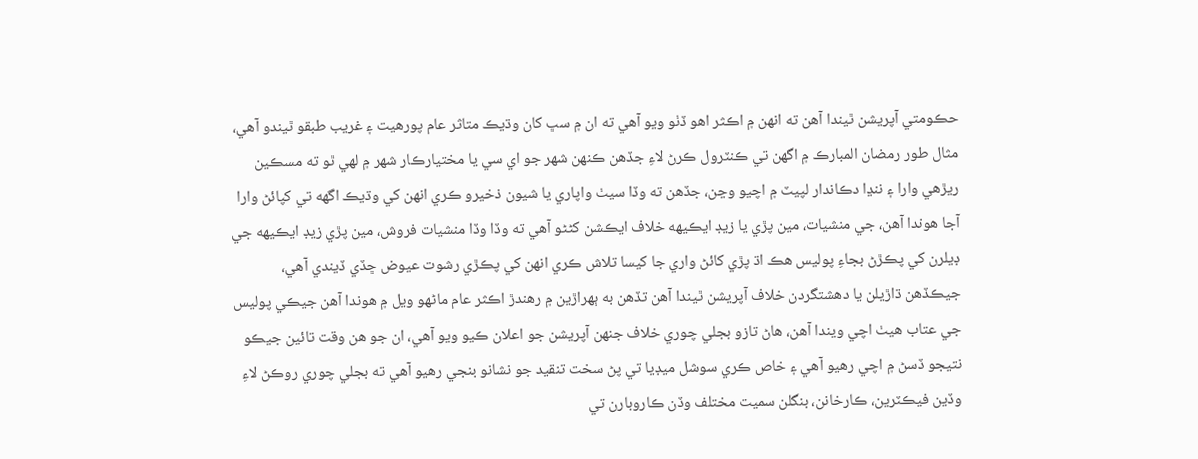حڪومتي آپريشن ٿيندا آھن ته انهن ۾ اڪثر اهو ڏٺو ويو آھي ته ان ۾ سڀ کان وڌيڪ متاثر عام پورهيت ۽ غريب طبقو ٿيندو آهي، مثال طور رمضان المبارڪ ۾ اگهن تي ڪنٽرول ڪرڻ لاءِ جڏهن ڪنهن شھر جو اي سي يا مختيارڪار شھر ۾ لھي ٿو ته مسڪين ريڙھي وارا ۽ ننڍا دڪاندار لپيٽ ۾ اچيو وڃن، جڏهن ته وڏا سيٺ واپاري يا شيون ذخيرو ڪري انهن کي وڌيڪ اگھه تي کپائڻ وارا آجا هوندا آھن، جي منشيات، مين پڙي يا زيڊ ايڪيهه خلاف ايڪشن کڻڻو آھي ته وڏا وڏا منشيات فروش، مين پڙي زيڊ ايڪيهه جي ڊيلرن کي پڪڙڻ بجاءِ پوليس هڪ اڌ پڙي کائڻ واري جا کيسا تلاش ڪري انهن کي پڪڙي رشوت عيوض ڇڏي ڏيندي آھي، جيڪڏهن ڌاڙيلن يا دهشتگردن خلاف آپريشن ٿيندا آھن تڏهن به ٻھراڙين ۾ رهندڙ اڪثر عام ماڻھو ويل ۾ هوندا آھن جيڪي پوليس جي عتاب هيٺ اچي ويندا آھن، هاڻ تازو بجلي چوري خلاف جنهن آپريشن جو اعلان ڪيو ويو آھي، ان جو هن وقت تائين جيڪو نتيجو ڏسڻ ۾ اچي رهيو آھي ۽ خاص ڪري سوشل ميڊيا تي پڻ سخت تنقيد جو نشانو بنجي رهيو آھي ته بجلي چوري روڪڻ لاءِ وڏين فيڪٽرين، ڪارخانن، بنگلن سميت مختلف وڏن ڪاروبارن تي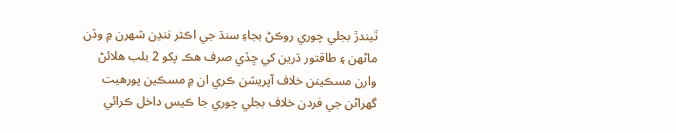ٿيندڙ بجلي چوري روڪڻ بجاءِ سنڌ جي اڪثر ننڍن شھرن ۾ وڏن ماڻھن ۽ طاقتور ڌرين کي ڇڏي صرف هڪ پکو 2 بلب هلائڻ وارن مسڪينن خلاف آپريشن ڪري ان ۾ مسڪين پورهيت گهراڻن جي فردن خلاف بجلي چوري جا ڪيس داخل ڪرائي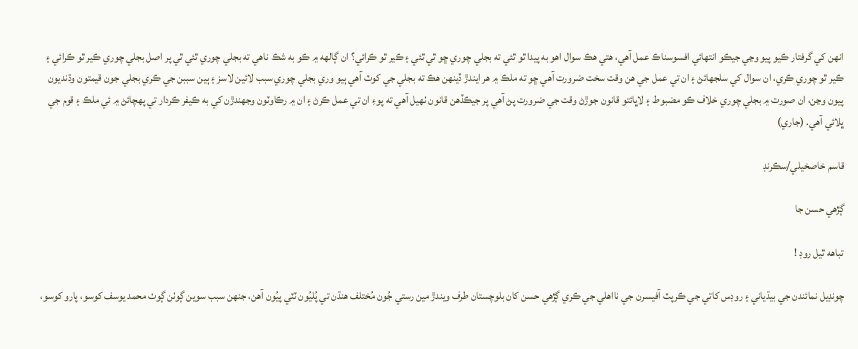انهن کي گرفتار ڪيو پيو وڃي جيڪو انتهائي افسوسناڪ عمل آھي، هتي هڪ سوال اهو به پيدا ٿو ٿئي ته بجلي چوري ڇو ٿي ٿئي ۽ ڪير ٿو ڪرائي؟ ان ڳالھه ۾ ڪو به شڪ ناهي ته بجلي چوري ٿئي ٿي پر اصل بجلي چوري ڪير ٿو ڪرائي ۽ ڪير ٿو چوري ڪري، ان سوال کي سلجھائڻ ۽ ان تي عمل جي هن وقت سخت ضرورت آھي ڇو ته ملڪ ۾ هر ايندڙ ڏينهن هڪ ته بجلي جي کوٽ آھي ٻيو وري بجلي چوري سبب لائين لاسز ۽ ٻين سببن جي ڪري بجلي جون قيمتون وڌنديون پيون وڃن، ان صورت ۾ بجلي چوري خلاف ڪو مضبوط ۽ لاڀائتو قانون جوڙڻ وقت جي ضرورت پڻ آھي پر جيڪڏهن قانون ٺھيل آھي ته پوءِ ان تي عمل ڪرڻ ۽ ان ۾ رڪاوٽون وجهندڙن کي به ڪيفر ڪردار تي پھچائڻ ۾ ئي ملڪ ۽ قوم جي ڀلائي آھي. (جاري)

قاسم خاصخيلي/سڪرنڊ

ڳڙهي حسن جا

تباهه ٿيل روڊ !

چونڊيل نمائندن جي بيڌياني ۽ روڊس کاتي جي ڪرپٽ آفيسرن جي نااھلي جي ڪري ڳڙھي حسن کان بلوچستان طرف ويندڙ مين رستي جُون مُختلف ھنڌن تي پُليُون ٽٽي پيُون آهن، جنھن سبب سوين ڳوٺن ڳوٺ محمد يوسف کوسو، پارو کوسو،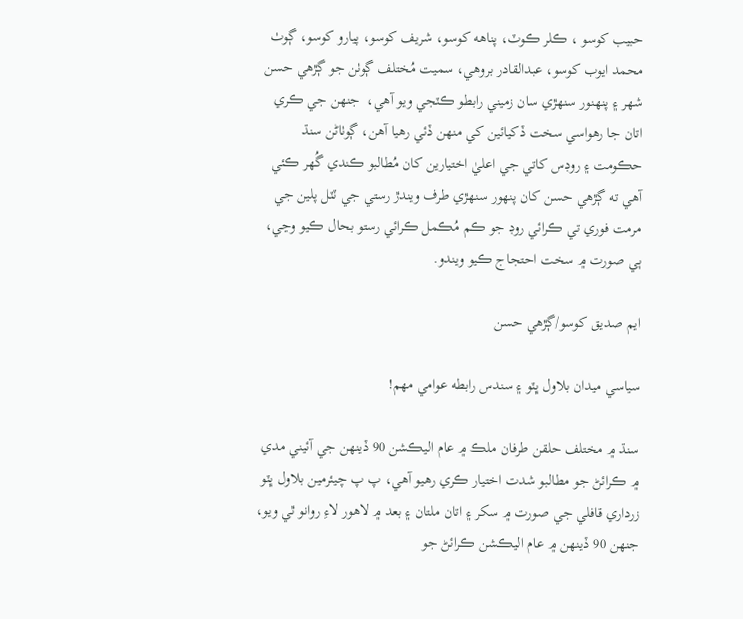حبيب کوسو ، ڪلر ڪوٽ، پناهه کوسو، شريف کوسو، پيارو کوسو، ڳوٺ محمد ايوب کوسو، عبدالقادر بروهي، سميت مُختلف ڳوٺن جو ڳڙھي حسن شھر ۽ پنھنور سنھڙي سان زميني رابطو ڪٽجي ويو آھي،  جنھن جي ڪري اتان جا رھواسي سخت ڏکيائين کي منھن ڏئي رھيا آھن، ڳوٺاڻن سنڌ حڪومت ۽ روڊس کاتي جي اعليٰ اختيارين کان مُطالبو ڪندي گُھر ڪئي آھي ته ڳڙھي حسن کان پنھور سنھڙي طرف ويندڙ رستي جي ٽٽل پلين جي مرمت فوري تي ڪرائي روڊ جو ڪم مُڪمل ڪرائي رستو بحال ڪيو وڃي، ٻي صورت ۾ سخت احتجاج ڪيو ويندو.

ايم صديق کوسو/ڳڙهي حسن

سياسي ميدان بلاول ڀٽو ۽ سندس رابطه عوامي مهم!

سنڌ ۾ مختلف حلقن طرفان ملڪ ۾ عام اليڪشن 90 ڏينهن جي آئيني مدي ۾ ڪرائڻ جو مطالبو شدت اختيار ڪري رهيو آهي، پ پ چيئرمين بلاول ڀٽو زرداري قافلي جي صورت ۾ سکر ۽ اتان ملتان ۽ بعد ۾ لاهور لاءِ روانو ٿي ويو، جنهن 90 ڏينهن ۾ عام اليڪشن ڪرائڻ جو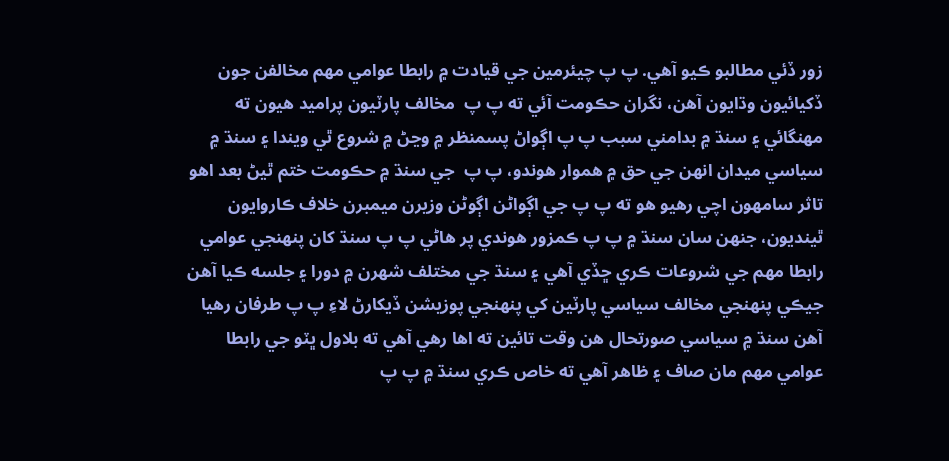زور ڏئي مطالبو ڪيو آهي. پ پ چيئرمين جي قيادت ۾ رابطا عوامي مهم مخالفن جون ڏکيائيون وڌايون آهن، نگران حڪومت آئي ته پ پ  مخالف پارٽيون پراميد هيون ته مهنگائي ۽ سنڌ ۾ بدامني سبب پ پ اڳواڻ پسمنظر ۾ وڃڻ ۾ شروع ٿي ويندا ۽ سنڌ ۾ سياسي ميدان انهن جي حق ۾ هموار هوندو، پ پ  جي سنڌ ۾ حڪومت ختم ٿيڻ بعد اهو تاثر سامهون اچي رهيو هو ته پ پ جي اڳواڻن اڳوڻن وزيرن ميمبرن خلاف ڪاروايون ٿينديون، جنهن سان سنڌ ۾ پ پ ڪمزور هوندي پر هاڻي پ پ سنڌ کان پنهنجي عوامي رابطا مهم جي شروعات ڪري ڇڏي آهي ۽ سنڌ جي مختلف شهرن ۾ دورا ۽ جلسه ڪيا آهن جيڪي پنهنجي مخالف سياسي پارٽين کي پنهنجي پوزيشن ڏيکارڻ لاءِ پ پ طرفان رهيا آهن سنڌ ۾ سياسي صورتحال هن وقت تائين ته اها رهي آهي ته بلاول ڀٽو جي رابطا عوامي مهم مان صاف ۽ ظاهر آهي ته خاص ڪري سنڌ ۾ پ پ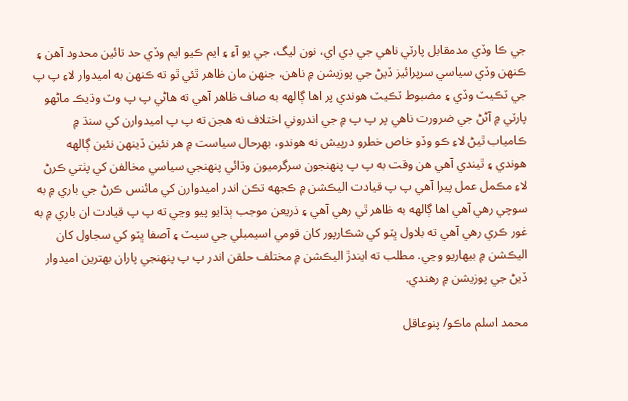جي ڪا وڏي مدمقابل پارٽي ناهي جي ڊي اي، نون ليگ، جي يو آءِ ۽ ايم ڪيو ايم وڏي حد تائين محدود آهن ۽ ڪنهن وڏي سياسي سرپرائيز ڏيڻ جي پوزيشن ۾ ناهن، جنهن مان ظاهر ٿئي ٿو ته ڪنهن به اميدوار لاءِ پ پ جي ٽڪيٽ وڏي ۽ مضبوط ٽڪيٽ هوندي پر اها ڳالهه به صاف ظاهر آهي ته هاڻي پ پ وٽ وڌيڪ ماڻهو پارٽي ۾ آڻڻ جي ضرورت ناهي پر پ پ ۾ جي اندروني اختلاف نه هجن ته پ پ اميدوارن کي سنڌ ۾ ڪامياب ٿيڻ لاءِ ڪو وڏو خاص خطرو درپيش نه هوندو، بهرحال سياست ۾ هر نئين ڏينهن نئين ڳالهه هوندي ۽ ٿيندي آهي هن وقت به پ پ پنهنجون سرگرميون وڌائي پنهنجي سياسي مخالفن کي پٺتي ڪرڻ لاءِ مڪمل عمل پيرا آهي پ پ قيادت اليڪشن ۾ ڪجهه تڪن اندر اميدوارن کي مائنس ڪرڻ جي باري ۾ به سوچي رهي آهي اها ڳالهه به ظاهر ٿي رهي آهي ۽ ذريعن موجب ٻڌايو پيو وڃي ته پ پ قيادت ان باري ۾ به غور ڪري رهي آهي ته بلاول ڀٽو کي شڪارپور کان قومي اسيمبلي جي سيٽ ۽ آصفا ڀٽو کي سجاول کان اليڪشن ۾ بيهاريو وڃي. مطلب ته ايندڙ اليڪشن ۾ مختلف حلقن اندر پ پ پنهنجي پاران بهترين اميدوار ڏيڻ جي پوزيشن ۾ رهندي.

محمد اسلم ماڪو/ پنوعاقل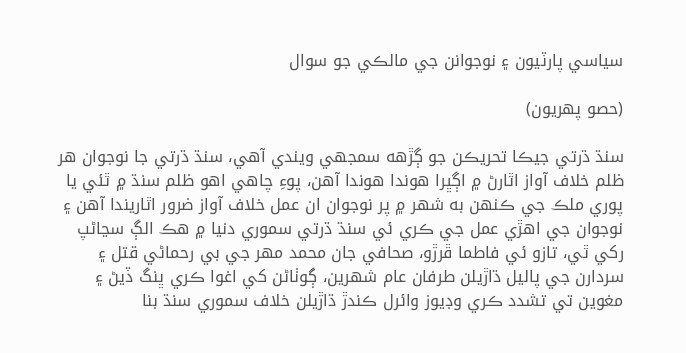سياسي پارٽيون ۽ نوجوانن جي مالڪي جو سوال

(حصو پهريون)

سنڌ ڌرتي جيڪا تحريڪن جو ڳڙهه سمجهي ويندي آهي، سنڌ ڌرتي جا نوجوان هر ظلم خلاف آواز اٿارڻ ۾ اڳڀرا هوندا هوندا آهن، پوءِ چاهي اهو ظلم سنڌ ۾ ٿئي يا پوري ملڪ جي ڪنهن به شهر ۾ پر نوجوان ان عمل خلاف آواز ضرور اٿاريندا آهن ۽ نوجوان جي اهڙي عمل جي ڪري ئي سنڌ ڌرتي سموري دنيا ۾ هڪ الڳ سڃاڻپ رکي ٿي، تازو ئي فاطما ڦرڙو، صحافي جان محمد مهر جي بي رحماڻي قتل ۽ سردارن جي پاليل ڌاڙيلن طرفان عام شهرين، ڳوٺاڻن کي اغوا ڪري ڀنگ ڏيڻ ۽ مغوين تي تشدد ڪري وڊيوز وائرل ڪندڙ ڌاڙيلن خلاف سموري سنڌ بنا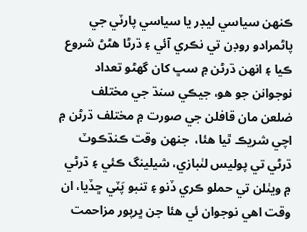ڪنهن سياسي ليڊر يا سياسي پارٽي جي پاڻمرادو روڊن تي نڪري آئي ۽ ڌرڻا هڻڻ شروع ڪيا ۽ انهن ڌرڻن ۾ سڀ کان گهڻو تعداد نوجوانن جو هو، جيڪي سنڌ جي مختلف ضلعن مان قافلن جي صورت ۾ مختلف ڌرڻن ۾ اچي شريڪ ٿيا هئا،  جنهن وقت ڪنڌڪوٽ ڌرڻي تي پوليس لٺبازي، شيلينگ ڪئي ۽ ڌرڻي ۾ ويٺلن تي حملو ڪري ڏنو ۽ تنبو پَٽي ڇڏيا، ان وقت اهي نوجوان ئي هئا جن ڀرپور مزاحمت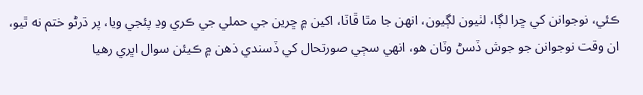ڪئي، نوجوانن کي ڇرا لڳا، لٺيون لڳيون، انهن جا مٿا ڦاٽا، اکين ۾ ڇرين جي حملي جي ڪري وڍ پئجي ويا، پر ڌرڻو ختم نه ٿيو، ان وقت نوجوانن جو جوش ڏسڻ وٽان هو، انهي سڄي صورتحال کي ڏسندي ذهن ۾ ڪيئن سوال اڀري رهيا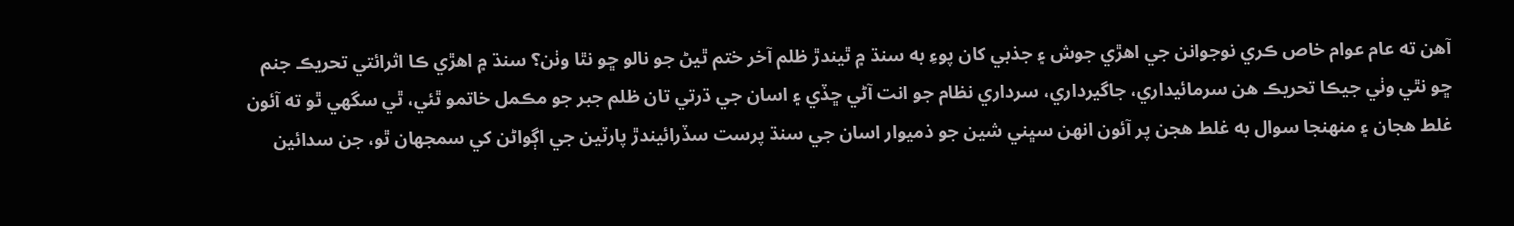آهن ته عام عوام خاص ڪري نوجوانن جي اهڙي جوش ۽ جذبي کان پوءِ به سنڌ ۾ ٿيندڙ ظلم آخر ختم ٿيڻ جو نالو ڇو نٿا وٺن؟ سنڌ ۾ اهڙي ڪا اثرائتي تحريڪ جنم ڇو نٿي وٺي جيڪا تحريڪ هن سرمائيداري، جاگيرداري، سرداري نظام جو انت آڻي ڇڏي ۽ اسان جي ڌرتي تان ظلم جبر جو مڪمل خاتمو ٿئي، ٿي سگهي ٿو ته آئون غلط هجان ۽ منهنجا سوال به غلط هجن پر آئون انهن سڀني شين جو ذميوار اسان جي سنڌ پرست سڏرائيندڙ پارٽين جي اڳواڻن کي سمجهان ٿو، جن سدائين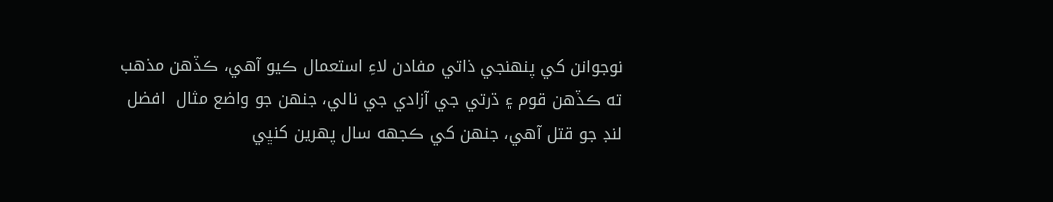نوجوانن کي پنهنجي ذاتي مفادن لاءِ استعمال ڪيو آهي، ڪڏهن مذهب ته ڪڏهن قوم ۽ ڌرتي جي آزادي جي نالي، جنهن جو واضع مثال  افضل لنڊ جو قتل آهي، جنهن کي ڪجهه سال پهرين کنڀي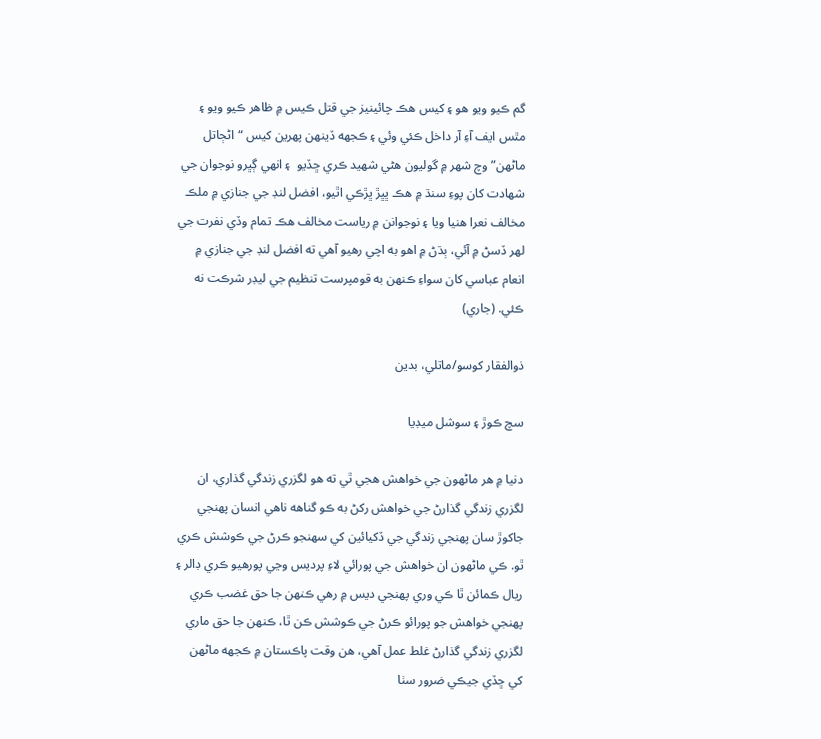گم ڪيو ويو هو ۽ کيس هڪ چائينيز جي قتل ڪيس ۾ ظاهر ڪيو ويو ۽ مٿس ايف آءِ آر داخل ڪئي وئي ۽ ڪجهه ڏينهن پهرين کيس “اڻڄاتل ماڻهن” وچ شهر ۾ گوليون هڻي شهيد ڪري ڇڏيو  ۽ انهي ڳڀرو نوجوان جي شهادت کان پوءِ سنڌ ۾ هڪ ڀڀڙ ڀڙڪي اٿيو، افضل لنڊ جي جنازي ۾ ملڪ مخالف نعرا هنيا ويا ۽ نوجوانن ۾ رياست مخالف هڪ تمام وڏي نفرت جي لهر ڏسڻ ۾ آئي، ٻڌڻ ۾ اهو به اچي رهيو آهي ته افضل لنڊ جي جنازي ۾ انعام عباسي کان سواءِ ڪنهن به قومپرست تنظيم جي ليڊر شرڪت نه ڪئي. (جاري)

ذوالفقار کوسو/ماتلي، بدين

سچ ڪوڙ ۽ سوشل ميڊيا

دنيا ۾ هر ماڻهون جي خواهش هجي ٿي ته هو لگزري زندگي گذاري، ان لگزري زندگي گذارڻ جي خواهش رکڻ به ڪو گناهه ناهي انسان پهنجي جاکوڙ سان پهنجي زندگي جي ڏکيائين کي سهنجو ڪرڻ جي ڪوشش ڪري ٿو. ڪي ماڻهون ان خواهش جي پورائي لاءِ پرديس وڃي پورهيو ڪري ڊالر ۽ ريال ڪمائن ٿا ڪي وري پهنجي ديس ۾ رهي ڪنهن جا حق غضب ڪري پهنجي خواهش جو پورائو ڪرڻ جي ڪوشش ڪن ٿا، ڪنهن جا حق ماري لگزري زندگي گذارڻ غلط عمل آهي، هن وقت پاڪستان ۾ ڪجهه ماڻهن کي ڇڏي جيڪي ضرور سٺا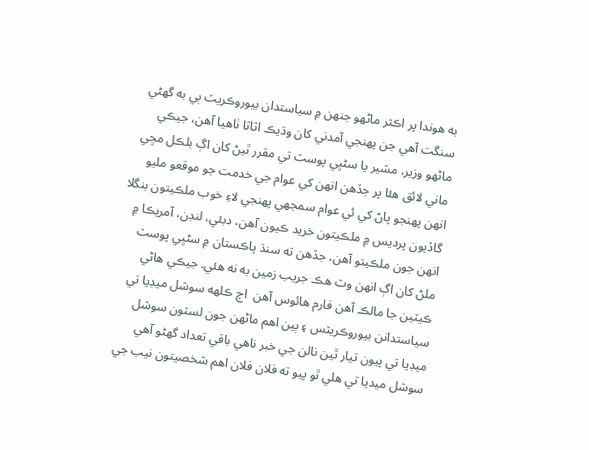به هوندا پر اڪثر ماڻهو جنهن ۾ سياستدان بيوروڪريٽ ٻي به گهڻي سنگت آهي جن پهنجي آمدني کان وڌيڪ اثاثا ٺاهيا آهن، جيڪي ماڻهو وزير، مشير يا سڻڀي پوسٽ تي مقرر ٿيڻ کان اڳ بلڪل مڇي ماني لائق هئا پر جڏهن انهن کي عوام جي خدمت جو موقعو مليو انهن پهنجو پاڻ کي ئي عوام سمجهي پهنجي لاءِ خوب ملڪيتون بنگلا گاڏيون پرديس ۾ ملڪيتون خريد ڪيون آهن، دبئي، لنڊن، آمريڪا ۾ انهن جون ملڪيتو آهن، جڏهن ته سنڌ پاڪستان ۾ سڻڀي پوسٽ ملڻ کان اڳ انهن وٽ هڪ جريب زمين به نه هئي. جيڪي هاڻي ڪيٽين جا مالڪ آهن فارم هائوس آهن  اڄ ڪلهه سوشل ميڊيا تي  سياستدانن بيوروڪريٽس ۽ ٻين اهم ماڻهن جون لسٽون سوشل ميڊيا تي پيون تيار ٿين نالن جي خبر ناهي باقي تعداد گهڻو آهي سوشل ميديا تي هلي ٿو پيو ته فلان فلان اهم شخصيتون نيب جي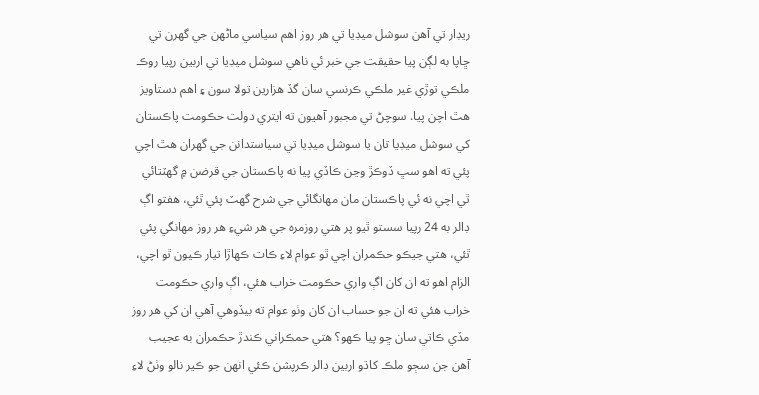ريڊار تي آهن سوشل ميڊيا تي هر روز اهم سياسي ماڻهن جي گهرن تي ڇاپا به لڳن پيا حقيقت جي خبر ئي ناهي سوشل ميڊيا تي اربين رپيا روڪ ملڪي توڙي غير ملڪي ڪرنسي سان گڏ هزارين تولا سون ۽ اهم دستاويز هٿ اچن پيا. سوچڻ تي مجبور آهيون ته ايتري دولت حڪومت پاڪستان کي سوشل ميڊيا تان يا سوشل ميڊيا تي سياستدانن جي گهران هٿ اچي پئي ته اهو سڀ ڏوڪڙ وڃن ڪاڏي پيا نه پاڪستان جي قرضن ۾ گهٽتائي ٿي اچي نه ئي پاڪستان مان مهانگائي جي شرح گهٽ پئي ٿئي، هفتو اڳ ڊالر به 24 رپيا سستو ٿيو پر هتي روزمره جي هر شيءِ هر روز مهانگي پئي ٿئي، هتي جيڪو حڪمران اچي ٿو عوام لاءِ ڪات ڪهاڙا تيار ڪيون ٿو اچي، الزام اهو ته ان کان اڳ واري حڪومت خراب هئي، اڳ واري حڪومت خراب هئي ته ان جو حساب ان کان وٺو عوام ته بيڏوهي آهي ان کي هر روز مڏي ڪاتي سان ڇو پيا ڪهو؟ هتي حمڪراني ڪندڙ حڪمران به عجيب آهن جن سڄو ملڪ کاڌو اربين ڊالر ڪرپشن ڪئي انهن جو ڪير نالو وٺڻ لاءِ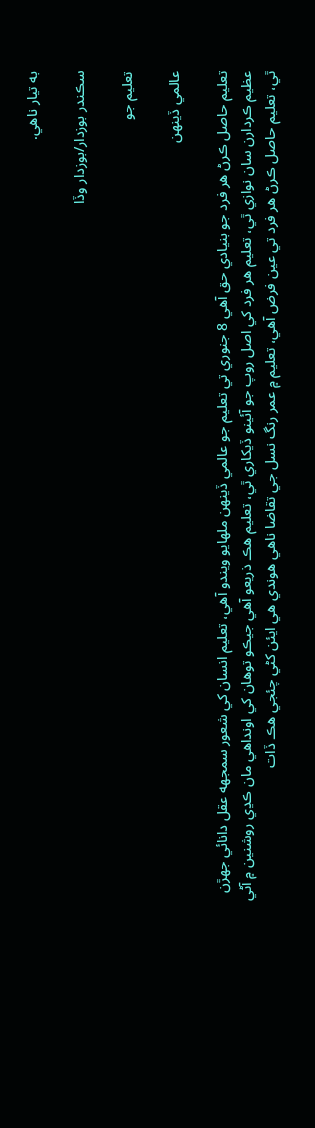به تيار ناهي.

سڪندر بوزدار/بوزدار وڏا

تعليم جو

عالمي ڏينهن

تعليم حاصل ڪرڻ هر فرد جو بنيادي حق آھي 8 جنوري تي تعليم جو عالمي ڏينهن ملھايو ويندو آھي، تعليم انسان کي شعور سمجھه عقل دانائي جهڙن عظيم ڪردارن سان نوازي ٿي، تعليم هر فرد کي اصل روپ جو آئينو ڏيکاري ٿي، تعليم هڪ ذريعو آھي جيڪو توهان کي اونداهي مان ڪڍي روشنين ۾ آڻي ٿي، تعليم حاصل ڪرڻ هر فرد تي عين فرض آھي، تعليم ۾ عمر رنگ نسل جي تقاضا ناهي هوندي ھي ايئن کڻي چئجي هڪ ڏات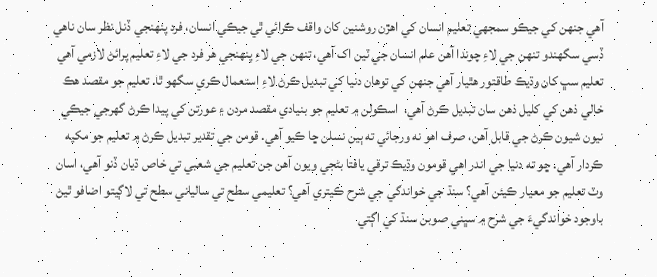آھي جنهن کي جيڪو سمجهي تعليم انسان کي اهڙن روشنين کان واقف ڪرائي ٿي جيڪي انسان، فرد پنهنجي ڏنل نظر سان ناهي ڏسي سگهندو تنهن جي لاءِ چوندا آھن علم انسان جي ٽين اک آھي، تنهن جي لاءِ پنهنجي هر فرد جي لاءِ تعليم پرائڻ لازمي آھي تعليم سڀ کان وڌيڪ طاقتور هٿيار آهي جنهن کي توهان دنيا کي تبديل ڪرڻ لاءِ استعمال ڪري سگهو ٿا. تعليم جو مقصد هڪ خالي ذهن کي کليل ذهن سان تبديل ڪرڻ آهي،  اسڪولن ۾ تعليم جو بنيادي مقصد مردن ۽ عورتن کي پيدا ڪرڻ گهرجي جيڪي نيون شيون ڪرڻ جي قابل آهن، صرف اهو نه ورجائي ته ٻين نسلن ڇا ڪيو آهي. قومن جي تقدير تبديل ڪرڻ ۾ تعليم جو مکيه ڪردار آھي. ڇو ته دنيا جي اندر اھي قومون وڌيڪ ترقي يافتا بڻجي ويون آھن جن تعليم جي شعبي تي خاص ڌيان ڏنو آھي، اسان وٽ تعليم جو معيار ڪيئن آھي؟ سنڌ جي خواندگي جي شرح ڪيتري آھي؟ تعليمي سطح تي سالياني سطح تي لاڳيتو اضافو ٿيڻ باوجود خواندگيءَ جي شرح ۾ سڀني صوبن سنڌ کي اڳتي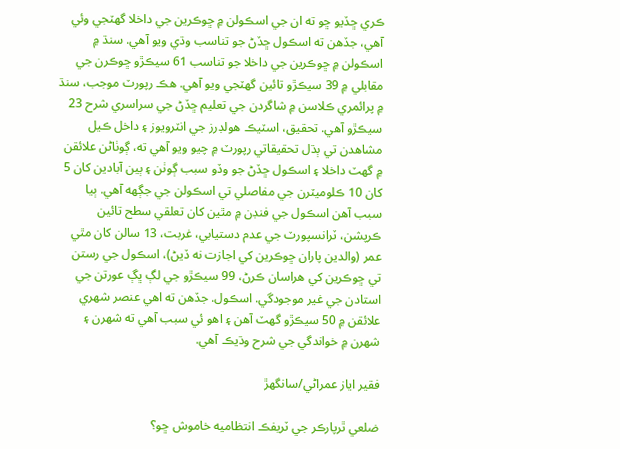ڪري ڇڏيو ڇو ته ان جي اسڪولن ۾ ڇوڪرين جي داخلا گهٽجي وئي آهي، جڏهن ته اسڪول ڇڏڻ جو تناسب وڌي ويو آهي. سنڌ ۾ اسڪولن ۾ ڇوڪرين جي داخلا جو تناسب 61 سيڪڙو ڇوڪرن جي مقابلي ۾ 39 سيڪڙو تائين گهٽجي ويو آهي. هڪ رپورٽ موجب، سنڌ ۾ پرائمري ڪلاسن ۾ شاگردن جي تعليم ڇڏڻ جي سراسري شرح 23 سيڪڙو آهي. تحقيق، اسٽيڪ هولڊرز جي انٽرويوز ۽ داخل ڪيل مشاهدن تي ٻڌل تحقيقاتي رپورٽ ۾ چيو ويو آهي ته، ڳوٺاڻن علائقن ۾ گهٽ داخلا ۽ اسڪول ڇڏڻ جو وڏو سبب ڳوٺن ۽ ٻين آبادين کان 5 کان 10 ڪلوميٽرن جي مفاصلي تي اسڪولن جي جڳهه آهي. ٻيا سبب آهن اسڪول جي فنڊن ۾ مٿين کان تعلقي سطح تائين ڪرپشن، ٽرانسپورٽ جي عدم دستيابي، غربت، 13 سالن کان مٿي عمر (والدين پاران ڇوڪرين کي اجازت نه ڏيڻ)، اسڪول جي رستن تي ڇوڪرين کي هراسان ڪرڻ، 99 سيڪڙو جي لڳ ڀڳ عورتن جي استادن جي غير موجودگي. اسڪول. جڏهن ته اهي عنصر شهري علائقن ۾ 50 سيڪڙو گهٽ آهن ۽ اهو ئي سبب آهي ته شهرن ۽ شهرن ۾ خواندگي جي شرح وڌيڪ آهي.

فقير اياز عمراڻي/سانگھڙ

ضلعي ٿرپارڪر جي ٽريفڪ انتظاميه خاموش ڇو؟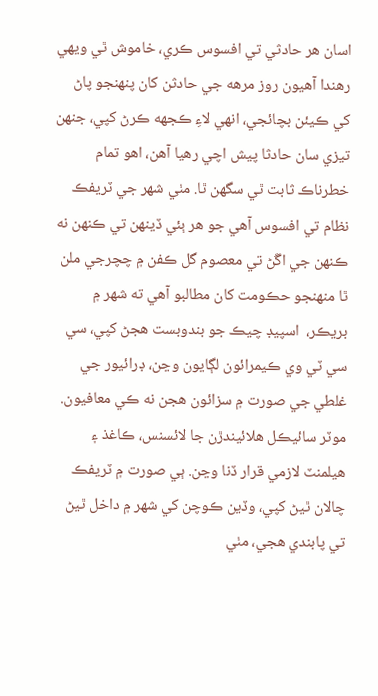اسان هر حادثي تي افسوس ڪري، خاموش ٿي ويهي رهندا آهيون روز مرهه جي حادثن کان پنهنجو پاڻ کي ڪيئن بچائجي، انهي لاءِ ڪجھه ڪرڻ کپي، جنهن تيزي سان حادثا پيش اچي رهيا آهن، اهو تمام خطرناڪ ثابت ٿي سگهن ٿا. مٺي شهر جي ٽريفڪ نظام تي افسوس آهي جو هر ٻئي ڏينهن تي ڪنهن نه ڪنهن جي اڱڻ تي معصوم گل ڪفن ۾ چچرجي ملن ٿا منهنجو حڪومت کان مطالبو آهي ته شهر ۾ بريڪر،  اسپيڊ چيڪ جو بندوبست هجڻ کپي، سي سي ٽي وي ڪيمرائون لڳايون وڃن، ڊرائيور جي غلطي جي صورت ۾ سزائون هجن نه ڪي معافيون. موٽر سائيڪل هلائيندڙن جا لائسنس، ڪاغذ ۽ هيلمنٽ لازمي قرار ڏنا وڃن. ٻي صورت ۾ ٽريفڪ چالان ٿيڻ کپي، وڏين ڪوچن کي شهر ۾ داخل ٿيڻ تي پابندي هجي، مٺي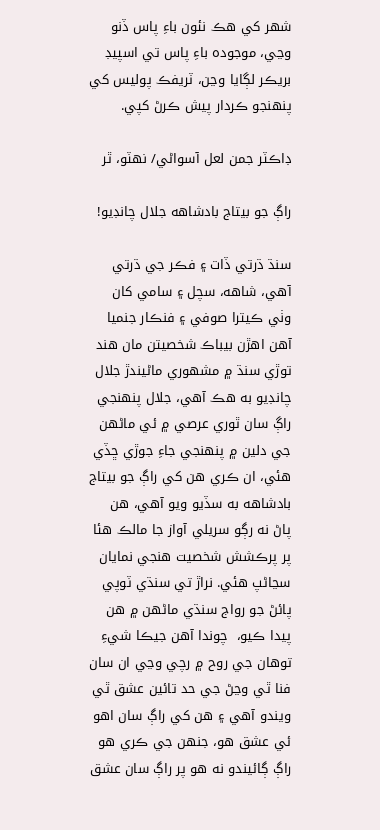شهر کي هڪ نئون باءِ پاس ڏنو وڃي، موجوده باءِ پاس تي اسپيڊ بريڪر لڳايا وڃن، ٽريفڪ پوليس کي پنهنجو ڪردار پيش ڪرڻ کپي.

ڊاڪٽر جمن لعل آسواڻي/ نهٽو، ٿر

راڳ جو بيتاج بادشاهه جلال چانڊيو!

سنڌ ڌرتي ڏات ۽ فڪر جي ڌرتي آھي، شاهه، سچل ۽ سامي کان وٺي ڪيترا صوفي ۽ فنڪار جنميا آھن اھڙن بيباڪ شخصيتن مان ھند توڙي سنڌ ۾ مشھوري ماڻيندڙ جلال چانڊيو به ھڪ آھي، جلال پنهنجي راڳ سان ٿوري عرصي ۾ ئي ماڻھن جي دلين ۾ پنهنجي جاءِ جوڙي ڇڏي ھئي، ان ڪري ھن کي راڳ جو بيتاج بادشاهه به سڏيو ويو آھي، ھن پاڻ نه رڳو سريلي آواز جا مالڪ ھئا پر پرڪشش شخصيت ھنجي نمايان سڃاڻپ ھئي. نراڙ تي سنڌي ٽوپي پائڻ جو رواج سنڌي ماڻهن ۾ ھن پيدا ڪيو،  چوندا آھن جيڪا شيءِ توھان جي روح ۾ رچي وڃي ان سان فنا ٿي وڃڻ جي حد تائين عشق ٿي ويندو آهي ۽ ھن کي راڳ سان اھو ئي عشق ھو، جنهن جي ڪري ھو راڳ ڳائيندو نه ھو پر راڳ سان عشق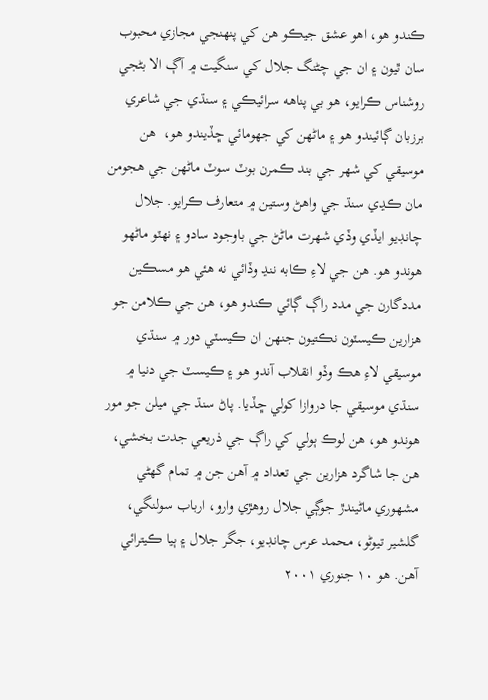ڪندو ھو، اھو عشق جيڪو ھن کي پنھنجي مجازي محبوب سان ٿيون ۽ ان جي چڻنگ جلال کي سنگيت ۾ آڳ الا بڻجي روشناس ڪرايو، ھو بي پناهه سرائيڪي ۽ سنڌي جي شاعري برزبان ڳائيندو ھو ۽ ماڻهن کي جھومائي ڇڏيندو ھو،  ھن موسيقي کي شھر جي بند ڪمرن بوٽ سوٽ ماڻھن جي ھجومن مان ڪڍي سنڌ جي واھڻ وستين ۾ متعارف ڪرايو. جلال چانڊيو ايڏي وڏي شھرت ماڻڻ جي باوجود سادو ۽ نھٽو ماڻهو ھوندو ھو. ھن جي لاءِ ڪابه ننڍ وڏائي نه ھئي ھو مسڪين مددگارن جي مدد راڳ ڳائي ڪندو ھو، ھن جي ڪلامن جو ھزارين ڪيسٽون نڪتيون جنهن ان ڪيسٽي دور ۾ سنڌي موسيقي لاءِ ھڪ وڏو انقلاب آندو ھو ۽ ڪيسٽ جي دنيا ۾ سنڌي موسيقي جا دروازا کولي ڇڏيا. پاڻ سنڌ جي ميلن جو مور ھوندو ھو، ھن لوڪ ٻولي کي راڳ جي ذريعي جدت بخشي، ھن جا شاگرد ھزارين جي تعداد ۾ آھن جن ۾ تمام گھڻي مشھوري ماڻيندڙ جوڳي جلال روھڙي وارو، ارباب سولنگي، گلشير تيوڻو، محمد عرس چانڊيو، جگر جلال ۽ ٻيا ڪيترائي آھن. ھو ١٠ جنوري ٢٠٠١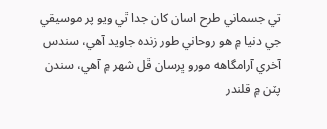تي جسماني طرح اسان کان جدا ٿي ويو پر موسيقي جي دنيا ۾ ھو روحاني طور زنده جاويد آھي، سندس آخري آرامگاهه مورو ڀرسان ڦل شھر ۾ آھي، سندن پٽن ۾ قلندر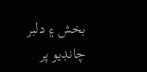بخش ۽ دلبر چانڊيو پر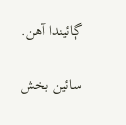ڳائيندا آھن.

سائين بخش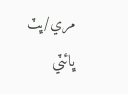مري/ڀٽ ڀائٽي